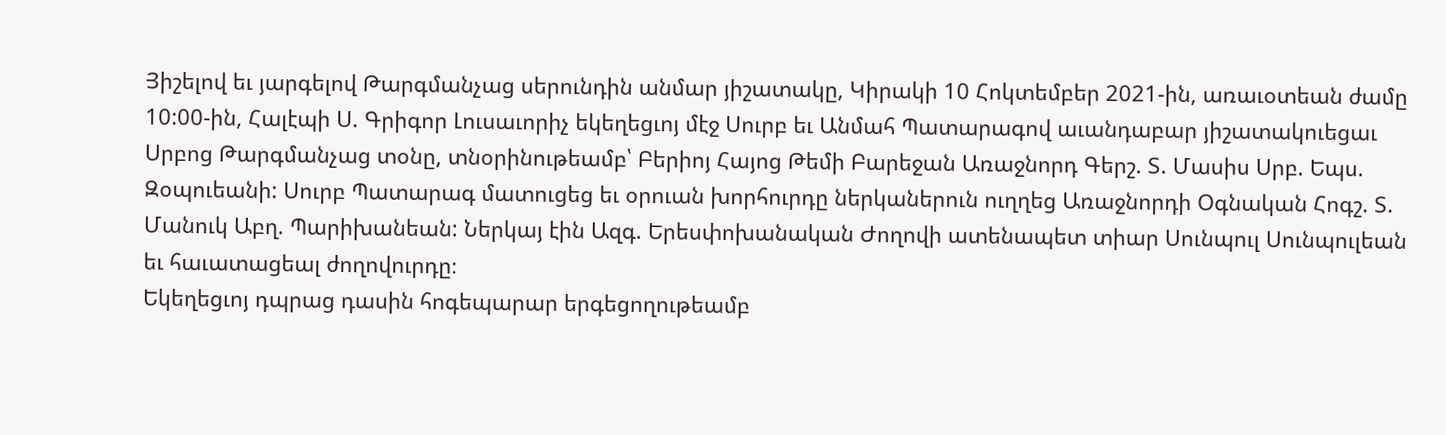Յիշելով եւ յարգելով Թարգմանչաց սերունդին անմար յիշատակը, Կիրակի 10 Հոկտեմբեր 2021-ին, առաւօտեան ժամը 10:00-ին, Հալէպի Ս. Գրիգոր Լուսաւորիչ եկեղեցւոյ մէջ Սուրբ եւ Անմահ Պատարագով աւանդաբար յիշատակուեցաւ Սրբոց Թարգմանչաց տօնը, տնօրինութեամբ՝ Բերիոյ Հայոց Թեմի Բարեջան Առաջնորդ Գերշ. Տ. Մասիս Սրբ. Եպս. Զօպուեանի: Սուրբ Պատարագ մատուցեց եւ օրուան խորհուրդը ներկաներուն ուղղեց Առաջնորդի Օգնական Հոգշ. Տ. Մանուկ Աբղ. Պարիխանեան: Ներկայ էին Ազգ. Երեսփոխանական Ժողովի ատենապետ տիար Սունպուլ Սունպուլեան եւ հաւատացեալ ժողովուրդը։
Եկեղեցւոյ դպրաց դասին հոգեպարար երգեցողութեամբ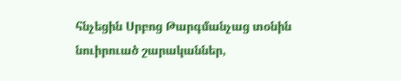հնչեցին Սրբոց Թարգմանչաց տօնին նուիրուած շարականներ,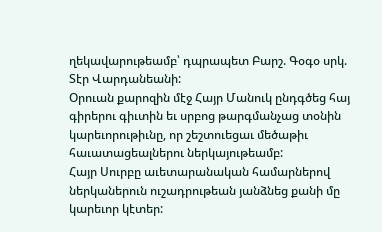ղեկավարութեամբ՝ դպրապետ Բարշ. Գօգօ սրկ. Տէր Վարդանեանի:
Օրուան քարոզին մէջ Հայր Մանուկ ընդգծեց հայ գիրերու գիւտին եւ սրբոց թարգմանչաց տօնին կարեւորութիւնը, որ շեշտուեցաւ մեծաթիւ հաւատացեալներու ներկայութեամբ:
Հայր Սուրբը աւետարանական համարներով ներկաներուն ուշադրութեան յանձնեց քանի մը կարեւոր կէտեր: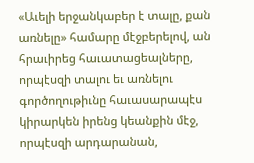«Աւելի երջանկաբեր է տալը, քան առնելը» համարը մէջբերելով, ան հրաւիրեց հաւատացեալները, որպէսզի տալու եւ առնելու գործողութիւնը հաւասարապէս կիրարկեն իրենց կեանքին մէջ, որպէսզի արդարանան,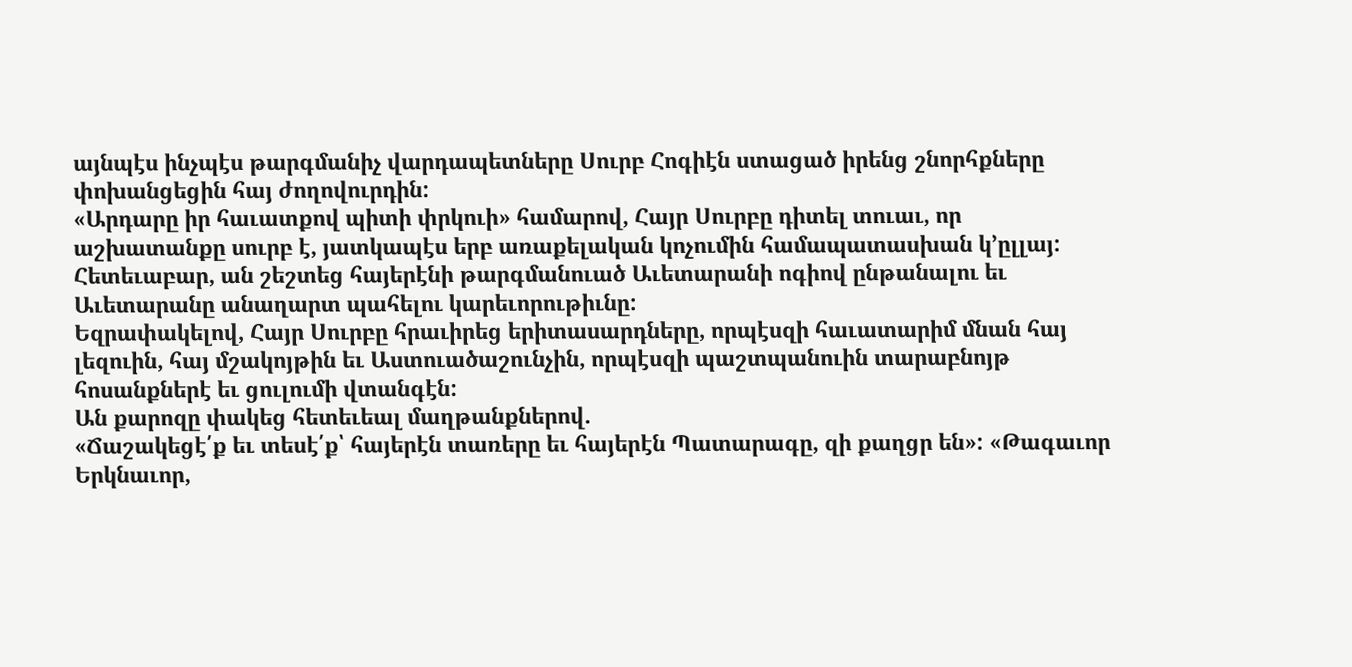այնպէս ինչպէս թարգմանիչ վարդապետները Սուրբ Հոգիէն ստացած իրենց շնորհքները փոխանցեցին հայ ժողովուրդին:
«Արդարը իր հաւատքով պիտի փրկուի» համարով, Հայր Սուրբը դիտել տուաւ, որ աշխատանքը սուրբ է, յատկապէս երբ առաքելական կոչումին համապատասխան կ’ըլլայ: Հետեւաբար, ան շեշտեց հայերէնի թարգմանուած Աւետարանի ոգիով ընթանալու եւ Աւետարանը անաղարտ պահելու կարեւորութիւնը:
Եզրափակելով, Հայր Սուրբը հրաւիրեց երիտասարդները, որպէսզի հաւատարիմ մնան հայ լեզուին, հայ մշակոյթին եւ Աստուածաշունչին, որպէսզի պաշտպանուին տարաբնոյթ հոսանքներէ եւ ցուլումի վտանգէն:
Ան քարոզը փակեց հետեւեալ մաղթանքներով.
«Ճաշակեցէ՛ք եւ տեսէ՛ք՝ հայերէն տառերը եւ հայերէն Պատարագը, զի քաղցր են»: «Թագաւոր Երկնաւոր,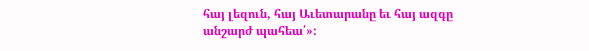հայ լեզուն, հայ Աւետարանը եւ հայ ազգը անշարժ պահեա՛»: